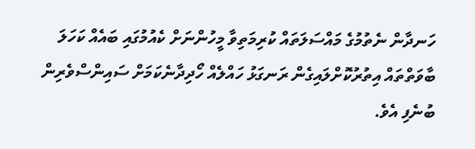ހަނދާން ނެތުމުގެ މައްސަލަތައް ކުރިމަތިވާ މީހުންނަށް ކެއުމުގައި ބައެއް ކަހަލަ ބާވަތްތައް އިތުރުކޮށްލައިގެން ރަނގަޅު ހައްލެއް ހޯދިދާނެކަމަށް ސައިންސްވެރިން ބުނެފި އެވެ.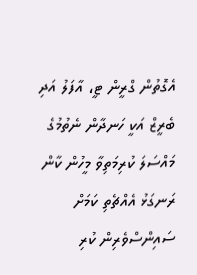އެގޮތުން ގްރީން ޓީ، އާފަލު އަދި ބެރީޒް އަކީ ހަނދާން ނެތުމުގެ މައްސަލަ ކުރިމަތިވާ މީހުން ކާން ރަނގަޅު އެއްޗެތި ކަމަށް ސައިންސްވެރިން ކުރި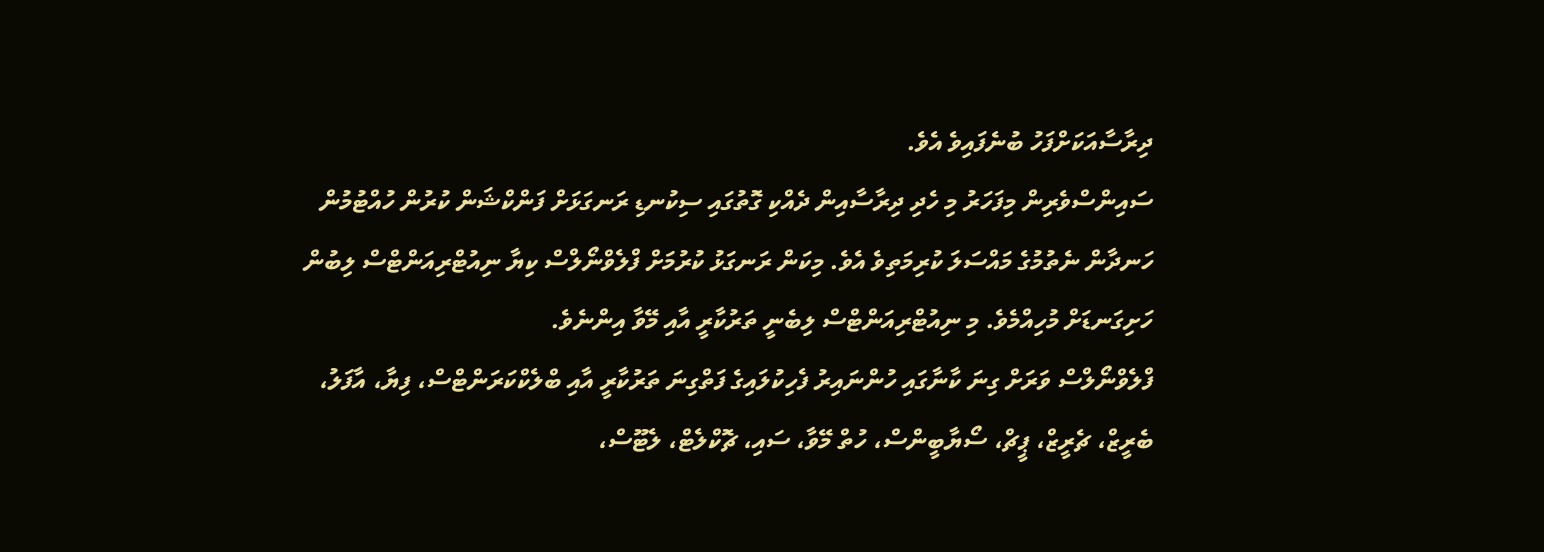ދިރާސާއަކަށްފަހު ބުނެފައިވެ އެވެ.
ސައިންސްވެރިން މިފަހަރު މި ހެދި ދިރާސާއިން ދެއްކި ގޮތުގައި ސިކުނޑި ރަނގަޅަށް ފަންކްޝަން ކުރުން ހުއްޓުމުން ހަނދާން ނެތުމުގެ މައްސަލަ ކުރިމަތިވެ އެވެ. މިކަން ރަނގަޅު ކުރުމަށް ފްލެވްނޯލްސް ކިޔާ ނިއުޓްރިއަންޓްސް ލިބުން ހަށިގަނޑަށް މުހިއްމެވެ. މި ނިއުޓްރިއަންޓްސް ލިބެނީ ތަރުކާރީ އާއި މޭވާ އިންނެވެ.
ފްލެވްނޯލްސް ވަރަށް ގިނަ ކާނާގައި ހުންނައިރު ފެހިކުލައިގެ ފަތްގިނަ ތަރުކާރީ އާއި ބްލެކްކަރަންޓްސް، ފިޔާ، އާފަލު، ބެރީޒް، ޗެރީޒް، ޕީޗް، ސޯޔާބީންސް، ހުތް މޭވާ، ސައި، ޗޮކްލެޓް، ލެޓޫސް،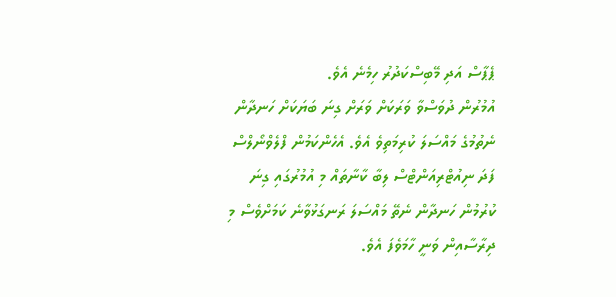ޕެޕާސް އަދި މޭބިސްކަދުރު ހިމެނެ އެވެ.
އުމުރުން ދުވަސްވާ ވަރަކަށް ވަރަށް ގިނަ ބަޔަކަށް ހަނދާން ނެތުމުގެ މައްސަލަ ކުރިމަތިވެ އެވެ. އެހެންކަމުން ފްލެވްނޯލްސް ފަދަ ނިއުޓްރިއަންޓްސް ލިބާ ކާނާތައް މި އުމުރުގައި ގިނަ ކުރުމުން ހަނދާން ނެތޭ މައްސަލަ ރަނގަޅުވާނެ ކަމަށްވެސް މި ދިރާސާއިން ވަނީ ހާމަވެފަ އެވެ.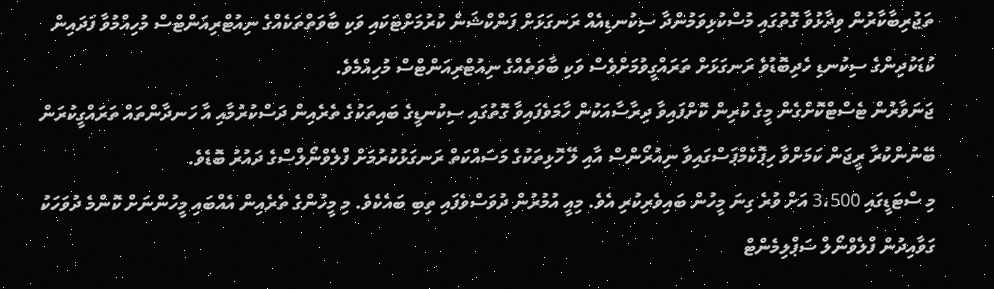ތަޖުރިބާކާރުން ވިދާޅުވާ ގޮތުގައި މުސްކުޅިވަމުންދާ ސިކުނޑިއެއް ރަނގަޅަށް ފަންކްޝަން ކުރުމަށްޓަކައި ވަކި ބާވަތްތަކެއްގެ ނިއުޓްރިއަންޓްސް މުހިއްމުވާ ފަދައިން ކުޑަކުދިންގެ ސިކުނޑި ހެދިބޮޑުވެ ރަނގަޅަށް ތަރައްގީވުމަށްވެސް ވަކި ބާވަތެއްގެ ނިއުޓްރިއަންޓްސް މުހިއްމެވެ.
ޖަނަވާރުން ޓެސްޓްކޮށްގެން މީގެ ކުރިން ކޮށްފައިވާ ދިރާސާއަކުން ހާމަވެފައިވާ ގޮތުގައި ސިކުނޑީގެ ބައިތަކުގެ ތެރެއިން ދަސްކުރުމާއި އާ ހަނދާންތައް ތަރައްގީކުރަން ބޭނުންކުރާ ރީޖަން ކަމަށްވާ ހިޕޮކެމްޕަސްގައިވާ ނިއުރޯންސް އާއި ލޭ ހޮޅިތަކުގެ މަސައްކަތް ރަނގަޅުކުރުމަށް ފްލެވްނޯލްސްގެ ދައުރު ބޮޑެވެ.
މި ސްޓަޑީގައި 3،500 އަށް ވުރެ ގިނަ މީހުން ބައިވެރިކުރި އެވެ. މިއީ އުމުރުން ދުވަސްވެފައި ތިބި ބައެކެވެ. މި މީހުންގެ ތެރެއިން އެއްބައި މީހުންނަށް ކޮންމެ ދުވަހަކު ގަވާއިދުން ފްލެވްނޯލް ސަޕްލިމެންޓް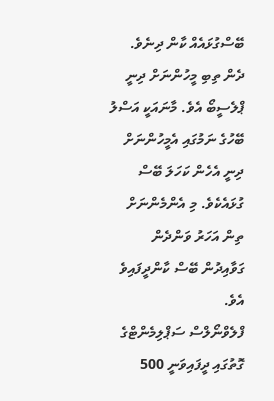ބޭސްގުޅައެއް ކާން ދިނެވެ. ދެން ތިބި މީހުންނަށް ދިނީ ޕްލެސީބޯ އެވެ. މާނައަކީ އަސްލު ބޭހުގެ ނަމުގައި އެމީހުންނަށް ދިނީ އެހެން ކަހަލަ ބޭސް ގުޅައެކެވެ. މި އެންމެންނަށް ތިން އަހަރު ވަންދެން ގަވާއިދުން ބޭސް ކާންދީފައިވެ އެވެ.
ފްލެވްނޯލްސް ސަޕްލިމެންޓްގެ ގޮތުގައި ދީފައިވަނީ 500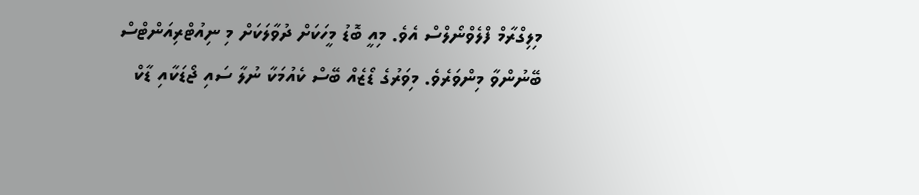މިލިގްރާމް ފްލެވްނޯލްސް އެވެ. މިއީ ބޮޑު މީހަކަށް ދުވާލަކަށް މި ނިއުޓްރިއަންޓްސް ބޭނުންވާ މިންވަރެވެ. މިވަރުގެ ޑޯޒެއް ބޭސް ކެއުމަކާ ނުލާ ސައި ޖޯޑަކާއި ޑާކް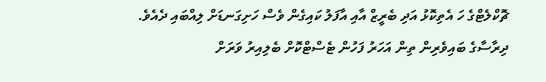ޗޮކްލެޓްގެ ހަ އެތިކޮޅު އަދި ބެރީޒް އާއި އާފަލު ކައިގެން ވެސް ހަށިގަނޑަށް ލިއްބައި ދެއެވެ.
ދިރާސާގެ ބައިވެރިން ތިން އަހަރު ފަހުން ޓެސްޓްކޮށް ބެލިއިރު ވަރަށް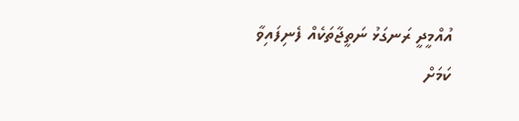އުއްމީދީ ރަނގަޅު ނަތީޖާތަކެއް ފެނިފައިވާ ކަމަށް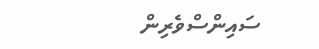ސައިންސްވެރިން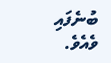ބުނެފައި ވެއެވެ.